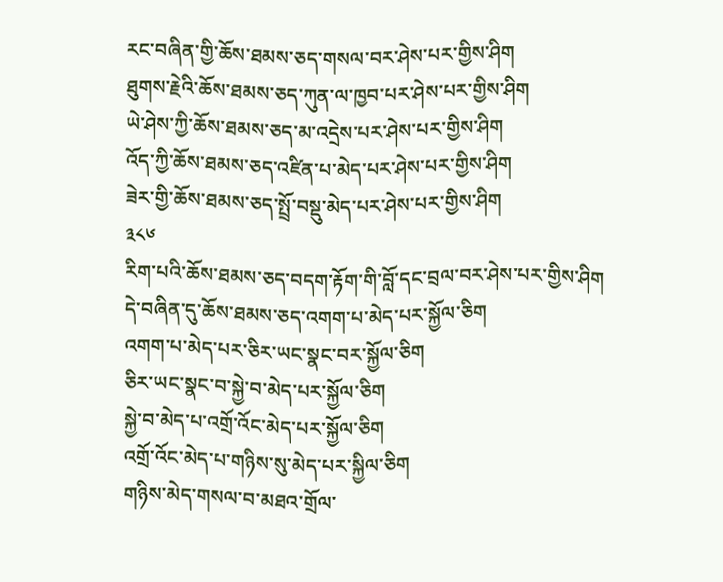རང་བཞིན་གྱི་ཆོས་ཐམས་ཅད་གསལ་བར་ཤེས་པར་གྱིས་ཤིག
ཐུགས་རྗེའི་ཆོས་ཐམས་ཅད་ཀུན་ལ་ཁྱབ་པར་ཤེས་པར་གྱིས་ཤིག
ཡེ་ཤེས་ཀྱི་ཆོས་ཐམས་ཅད་མ་འདྲེས་པར་ཤེས་པར་གྱིས་ཤིག
འོད་ཀྱི་ཆོས་ཐམས་ཅད་འཛིན་པ་མེད་པར་ཤེས་པར་གྱིས་ཤིག
ཟེར་གྱི་ཆོས་ཐམས་ཅད་སྤྲོ་བསྡུ་མེད་པར་ཤེས་པར་གྱིས་ཤིག
༣༨༦
རིག་པའི་ཆོས་ཐམས་ཅད་བདག་རྟོག་གི་བློ་དང་བྲལ་བར་ཤེས་པར་གྱིས་ཤིག
དེ་བཞིན་དུ་ཆོས་ཐམས་ཅད་འགག་པ་མེད་པར་སྐྱོལ་ཅིག
འགག་པ་མེད་པར་ཅིར་ཡང་སྣང་བར་སྐྱོལ་ཅིག
ཅིར་ཡང་སྣང་བ་སྐྱེ་བ་མེད་པར་སྐྱོལ་ཅིག
སྐྱེ་བ་མེད་པ་འགྲོ་འོང་མེད་པར་སྐྱོལ་ཅིག
འགྲོ་འོང་མེད་པ་གཉིས་སུ་མེད་པར་སྐྱིལ་ཅིག
གཉིས་མེད་གསལ་བ་མཐའ་གྲོལ་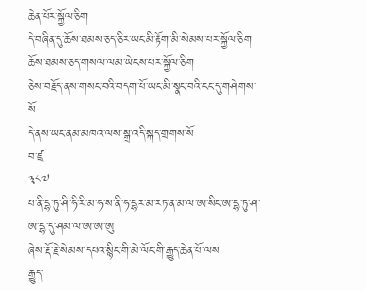ཆེན་པོར་སྐྱོལ་ཅིག
དེ་བཞིན་དུ་ཆོས་ཐམས་ཅད་ཅིར་ཡང་མི་རྟོག་མི་སེམས་པར་སྐྱོལ་ཅིག
ཆོས་ཐམས་ཅད་གསལ་ལམ་ཡེངས་པར་སྐྱོལ་ཅིག
ཅེས་བརྗོད་ནས་གསང་བའི་བདག་པོ་ཡང་མི་སྣང་བའི་ངང་དུ་གཤེགས་སོ
དེ་ནས་ཡང་ནམ་མཁའ་ལས་སྒྲ་འདི་སྐད་གྲགས་སོ
བ་ཛྲ
༣༨༧
པ་ནི་དྷ་ཏུ་ཤི་ཧི་རི་མ་ཧ་ས་ནི་ཧ་དྷར་མ་རཏ་ན་མ་ལ་ཨ་སིང་ཨ་དྷ་ཏུ་ཤ་ཨ་དྷ་དུ་ཤམ་ལ་ཨ་ཨ་ཨུ
ཞེས་རྡོ་རྗེ་སེམས་དཔའ་སྙིང་གི་མེ་ལོང་གི་རྒྱུད་ཆེན་པོ་ལས
རྒྱུད་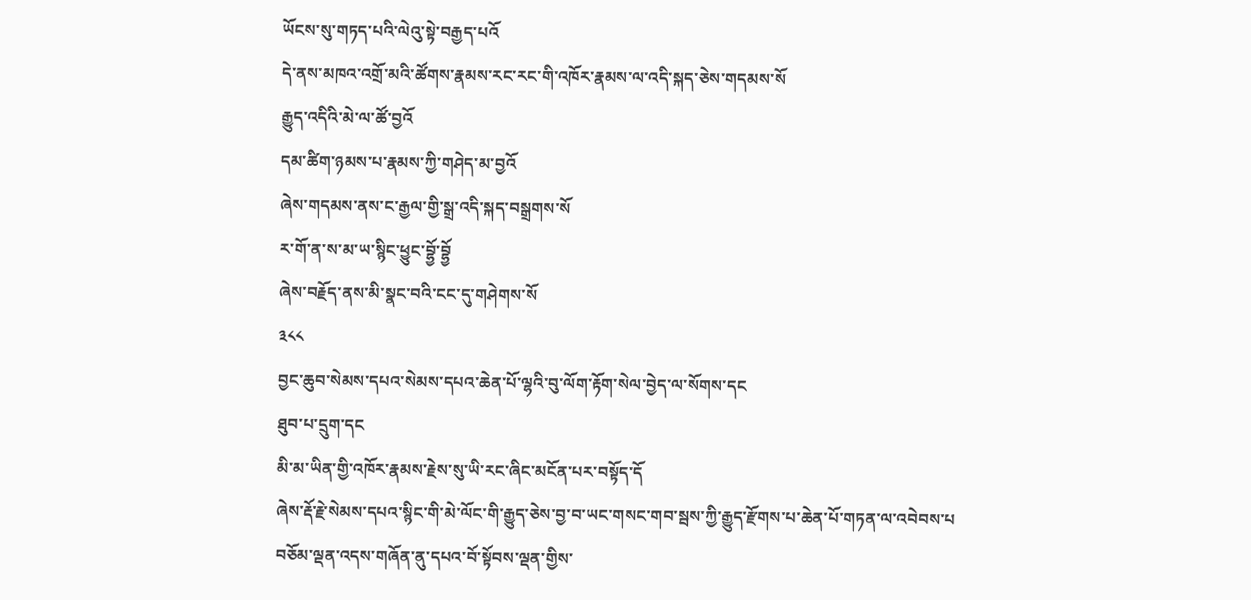ཡོངས་སུ་གཏད་པའི་ལེའུ་སྟེ་བརྒྱད་པའོ
དེ་ནས་མཁའ་འགྲོ་མའི་ཚོགས་རྣམས་རང་རང་གི་འཁོར་རྣམས་ལ་འདི་སྐད་ཅེས་གདམས་སོ
རྒྱུད་འདིའི་མེ་ལ་ཚོ་བྱའོ
དམ་ཚིག་ཉམས་པ་རྣམས་ཀྱི་གཤེད་མ་བྱའོ
ཞེས་གདམས་ནས་ང་རྒྱལ་གྱི་སྒྲ་འདི་སྐད་བསྒྲགས་སོ
ར་གོ་ན་ས་མ་ཡ་སྙིང་ཕྱུང་བྷྱོ་བྷྱོ
ཞེས་བརྗོད་ནས་མི་སྣང་བའི་ངང་དུ་གཤེགས་སོ
༣༨༨
བྱང་ཆུབ་སེམས་དཔའ་སེམས་དཔའ་ཆེན་པོ་ལྷའི་བུ་ལོག་རྟོག་སེལ་བྱེད་ལ་སོགས་དང
ཐུབ་པ་དྲུག་དང
མི་མ་ཡིན་གྱི་འཁོར་རྣམས་རྗེས་སུ་ཡི་རང་ཞིང་མངོན་པར་བསྟོད་དོ
ཞེས་རྡོ་རྗེ་སེམས་དཔའ་སྙིང་གི་མེ་ལོང་གི་རྒྱུད་ཅེས་བྱ་བ་ཡང་གསང་གབ་སྦས་ཀྱི་རྒྱུད་རྫོགས་པ་ཆེན་པོ་གཏན་ལ་འབེབས་པ
བཅོམ་ལྡན་འདས་གཞོན་ནུ་དཔའ་བོ་སྟོབས་ལྡན་གྱིས་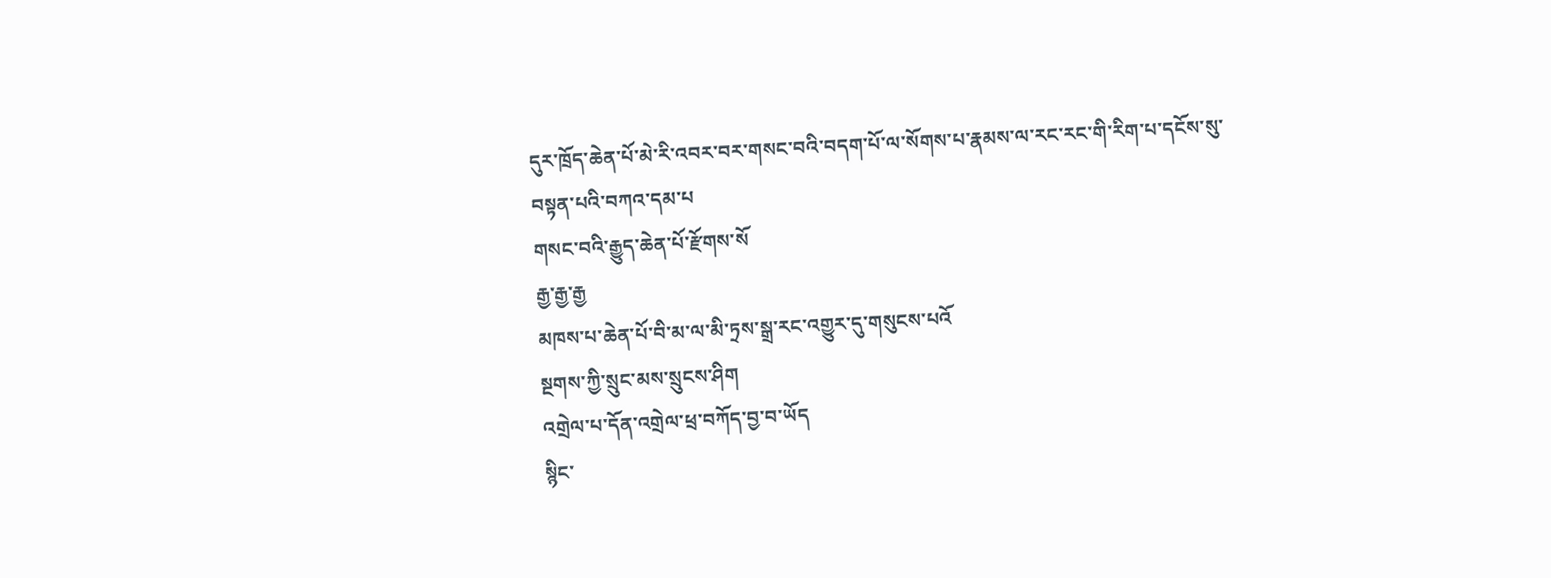དུར་ཁྲོད་ཆེན་པོ་མེ་རི་འབར་བར་གསང་བའི་བདག་པོ་ལ་སོགས་པ་རྣམས་ལ་རང་རང་གི་རིག་པ་དངོས་སུ་བསྟན་པའི་བཀའ་དམ་པ
གསང་བའི་རྒྱུད་ཆེན་པོ་རྫོགས་སོ
རྒྱ་རྒྱ་རྒྱ
མཁས་པ་ཆེན་པོ་བི་མ་ལ་མི་ཏྲས་སྒྲ་རང་འགྱུར་དུ་གསུངས་པའོ
སྔགས་ཀྱི་སྲུང་མས་སྲུངས་ཤིག
འགྲེལ་པ་དོན་འགྲེལ་ཕྲ་བཀོད་བྱ་བ་ཡོད
སྙིང་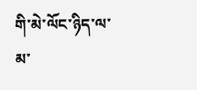གི་མེ་ལོང་ཉིད་ལ་མ་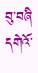བུ་བཞི
དགེའོ་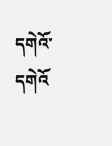དགེའོ་དགེའོ